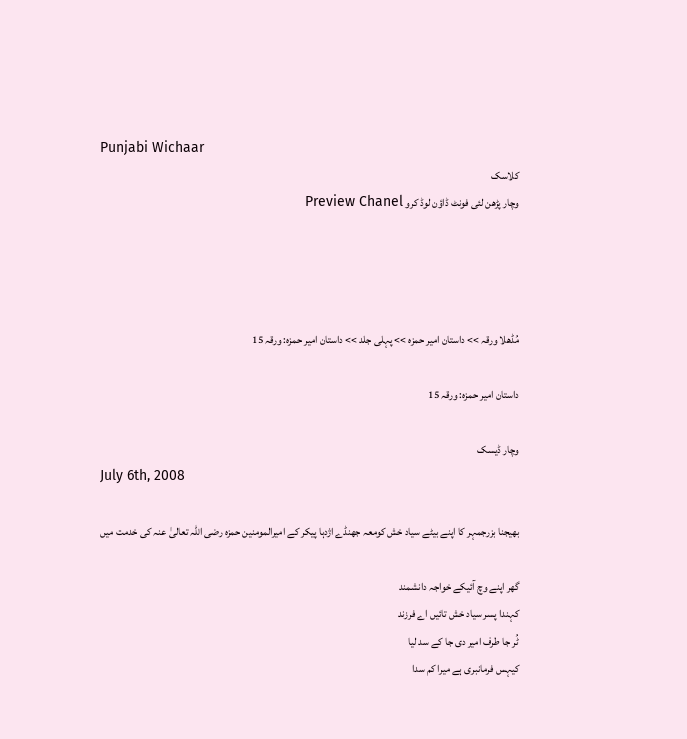Punjabi Wichaar
کلاسک
وچار پڑھن لئی فونٹ ڈاؤن لوڈ کرو Preview Chanel




مُڈھلا ورقہ >> داستان امیر حمزہ >> پہلی جلد >> داستان امیر حمزہ: ورقہ 15

داستان امیر حمزہ: ورقہ 15

وچار ڈیسک
July 6th, 2008

بھیجنا بزرجمہر کا اپنے بیٹے سیاد خش کومعہ جھنڈے اژدہا پیکر کے امیرالمومنین حمزہ رضی اللہ تعالیٰ عنہ کی خدمت میں

گھر اپنے وچ آئیکے خواجہ دانشمند
کہندا پسر سیاد خش تائیں اے فرزند
ٹُر جا طرف امیر دی جا کے سد لیا
کیہس فرمانبری ہے میرا کم سدا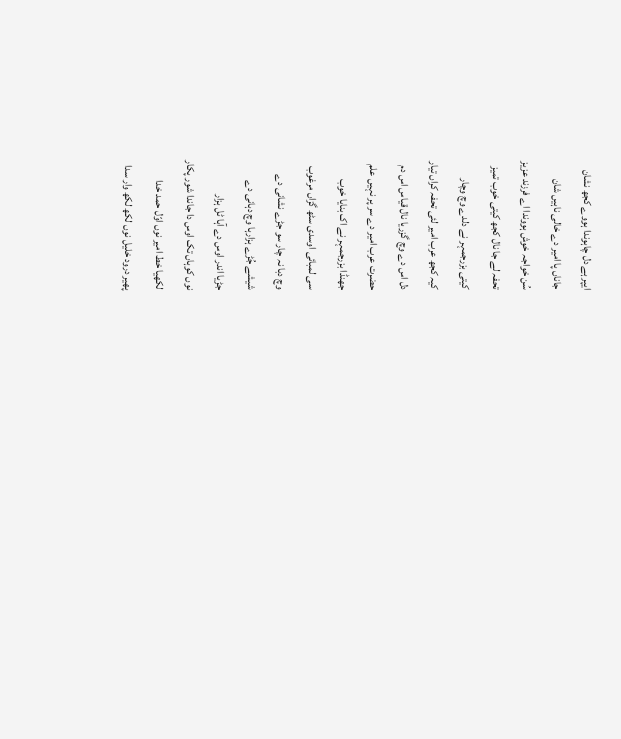ایپر ہے دل چاہوندا ہووے کجھ نشان
جاناں پا امیر دے خالی ناہیں شان
سُن خواجہ خوش ہووندا اے فرزند عزیز
تحفہ لے جا نال کجھ کیتی خوب تمیز
کیتی بزرجمہر نے دلدے وچ وچار
کیہ کجھ عرب امیر لئی تحفہ کراں تیار
دل اس دے وچ گزریا نال قیاس اس دم
حضرت عرب امیر دے سر پر نہیں علم
جھنڈا بزرجمہر نے اک بنایا خوب
سی لمبائی اوسدی سٹھ گزاں مرغوب
وچ دبا نہ چار سو جڑے نشانی دے
شیشے جُڑے ہزارہا وچ دہانی دے
جڑیا اندر اوس دے آہا ٹل ہزار
نوں کوہاں تک اوس دا جاندا شور پکار
لکھیا خط امیر نوں اوّل حمد خدا
پھیر درود خلیل نوں لکھ لکھ وار سدا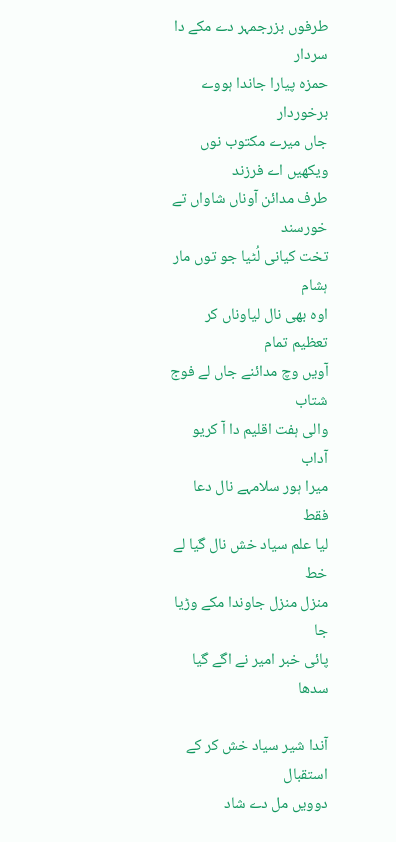طرفوں بزرجمہر دے مکے دا سردار
حمزہ پیارا جاندا ہووے برخوردار
جاں میرے مکتوب نوں ویکھیں اے فرزند
طرف مدائن آوناں شاواں تے خورسند
تخت کیانی لُٹیا جو توں مار ہشام
اوہ بھی نال لیاوناں کر تعظیم تمام
آویں وچ مدائنے جاں لے فوج شتاب
والی ہفت اقلیم دا آ کریو آداب
میرا ہور سلامہے نال دعا فقط
لیا علم سیاد خش نال گیا لے خط
منزل منزل جاوندا مکے وڑیا جا
پائی خبر امیر نے اگے گیا سدھا

آندا شیر سیاد خش کر کے استقبال
دوویں مل دے شاد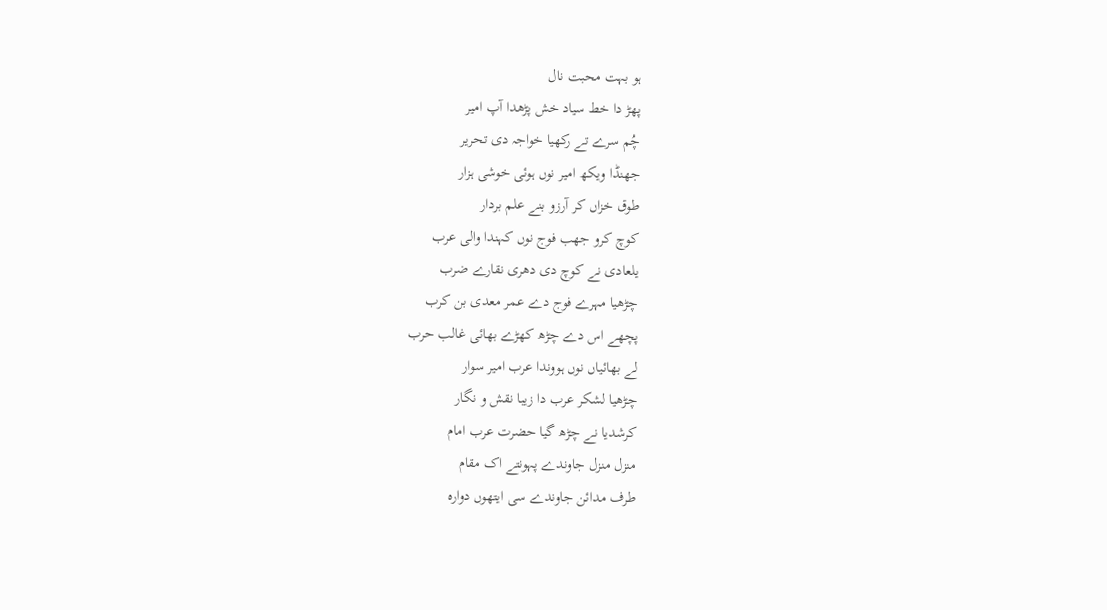ہو بہت محبت نال
پھڑ دا خط سیاد خش پڑھدا آپ امیر
چُم سرے تے رکھیا خواجہ دی تحریر
جھنڈا ویکھ امیر نوں ہوئی خوشی ہزار
طوق خزاں کر آرزو بنے علم بردار
کوچ کرو جھب فوج نوں کہندا والی عرب
یلعادی نے کوچ دی دھری نقارے ضرب
چڑھیا مہرے فوج دے عمر معدی بن کرب
پچھے اس دے چڑھ کھڑے بھائی غالب حرب
لے بھائیاں نوں ہووندا عرب امیر سوار
چڑھیا لشکر عرب دا زیبا نقش و نگار
کرشدیا نے چڑھ گیا حضرت عرب امام
منزل منزل جاوندے پہونتے اک مقام
طرف مدائن جاوندے سی ایتھوں دوارہ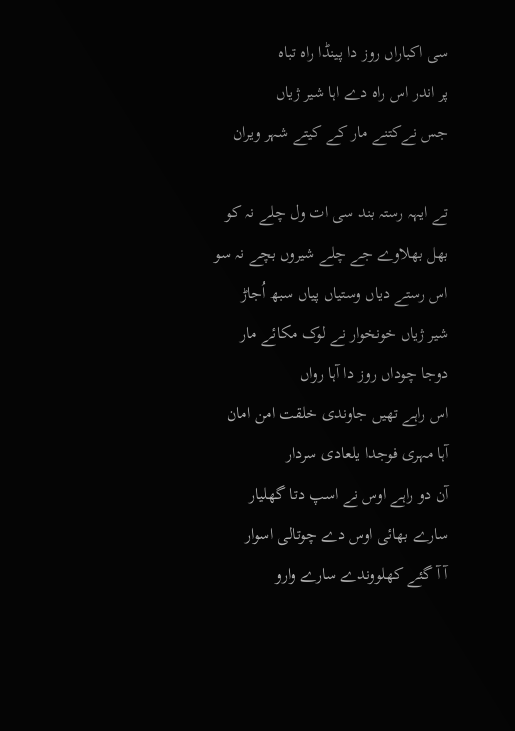سی اکباراں روز دا پینڈا راہ تباہ
پر اندر اس راہ دے اہا شیر ژیاں
جس نےکتنے مار کے کیتے شہر ویران

تے ایہہ رستہ بند سی ات ول چلے نہ کو
بھل بھلاوے جے چلے شیروں بچے نہ سو
اس رستے دیاں وستیاں پیاں سبھ اُجاڑ
شیر ژیاں خونخوار نے لوک مکائے مار
دوجا چوداں روز دا آہا رواں
اس راہے تھیں جاوندی خلقت امن امان
آہا مہری فوجدا یلعادی سردار
آن دو راہے اوس نے اسپ دتا گھلیار
سارے بھائی اوس دے چوتالی اسوار
آ آ گئے کھلووندے سارے وارو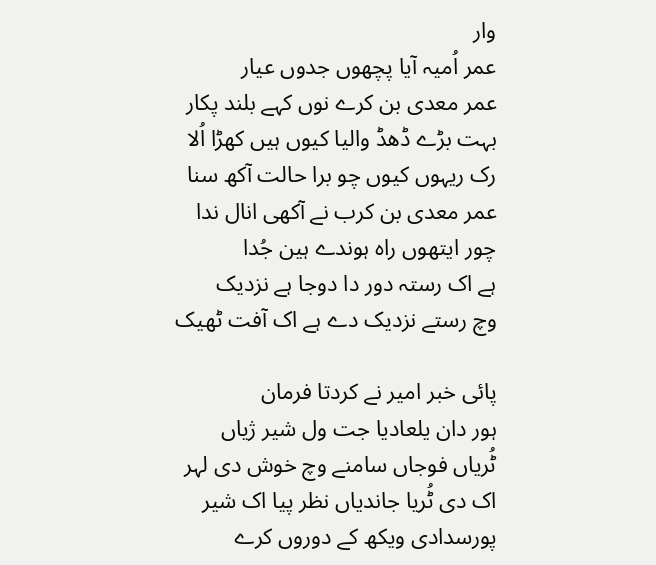وار
عمر اُمیہ آیا پچھوں جدوں عیار
عمر معدی بن کرے نوں کہے بلند پکار
بہت بڑے ڈھڈ والیا کیوں ہیں کھڑا اُلا
رک ریہوں کیوں چو برا حالت آکھ سنا
عمر معدی بن کرب نے آکھی انال ندا
چور ایتھوں راہ ہوندے ہین جُدا
ہے اک رستہ دور دا دوجا ہے نزدیک
وچ رستے نزدیک دے ہے اک آفت ٹھیک

پائی خبر امیر نے کردتا فرمان
ہور دان یلعادیا جت ول شیر ژیاں
ٹُریاں فوجاں سامنے وچ خوش دی لہر
اک دی ٹُریا جاندیاں نظر پیا اک شیر
پورسدادی ویکھ کے دوروں کرے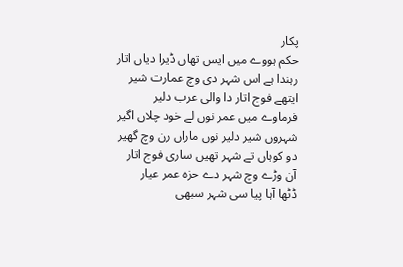پکار
حکم ہووے میں ایس تھاں ڈیرا دیاں اتار
رہندا ہے اس شہر دی وچ عمارت شیر
ایتھے فوج اتار دا والی عرب دلیر
فرماوے میں عمر نوں لے خود چلاں اگیر
شہروں شیر دلیر نوں ماراں رن وچ گھیر
دو کوہاں تے شہر تھیں ساری فوج اتار
آن وڑے وچ شہر دے حزہ عمر عیار
ڈٹھا آہا پیا سی شہر سبھی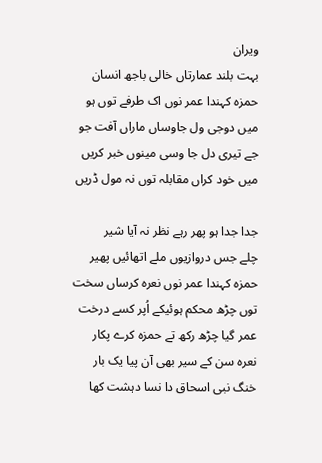ویران
بہت بلند عمارتاں خالی باجھ انسان
حمزہ کہندا عمر نوں اک طرفے توں ہو
میں دوجی ول جاوساں ماراں آفت جو
جے تیری دل جا وسی مینوں خبر کریں
میں خود کراں مقابلہ توں نہ مول ڈریں

جدا جدا ہو پھر رہے نظر نہ آیا شیر
چلے جس دروازیوں ملے اتھائیں پھیر
حمزہ کہندا عمر نوں نعرہ کرساں سخت
توں چڑھ محکم ہوئیکے اُپر کسے درخت
عمر گیا چڑھ رکھ تے حمزہ کرے پکار
نعرہ سن کے سیر بھی آن پیا یک بار
خنگ نبی اسحاق دا نسا دہشت کھا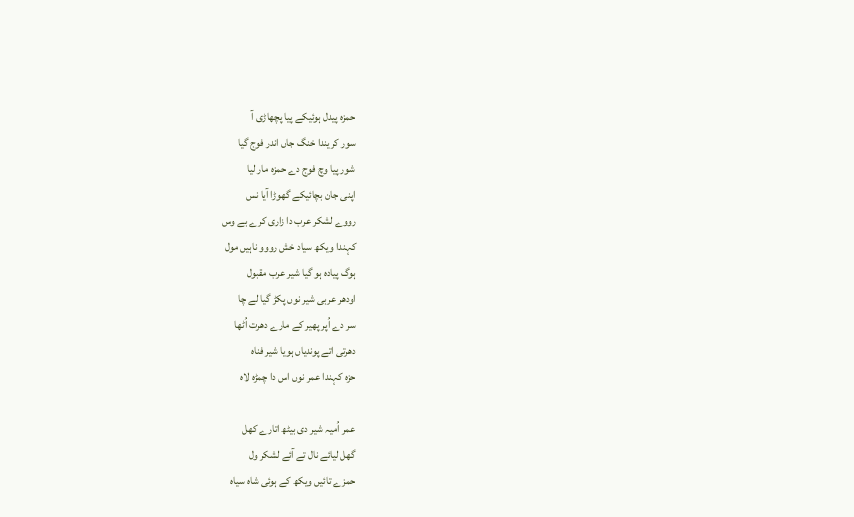حمزہ پیدل ہوئیکے پیا پچھاڑی آ
سور کریندا خنگ جاں اندر فوج گیا
شور پیا وچ فوج دے حمزہ مار لیا
اپنی جان بچائیکے گھوڑا آیا نس
رووے لشکر عرب دا زاری کرے بے وس
کہندا ویکھ سیاد خش رووو ناہیں مول
ہوگ پیادہ ہو گیا شیر عرب مقبول
اودھر عربی شیر نوں پکڑ گیا لے چا
سر دے اُپر پھیر کے مارے دھرت اُٹھا
دھرتی اتے پوندیاں ہویا شیر فناہ
حزہ کہندا عمر نوں اس دا چمڑہ لاہ

عمر اُمیہ شیر دی بیٹھ اتارے کھل
گھل لیائے نال تے آئے لشکر ول
حمزے تائیں ویکھ کے ہوئی شاہ سیاہ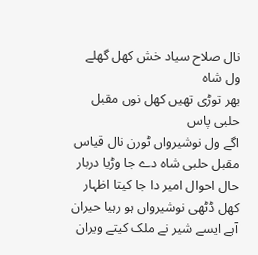نال صلاح سیاد خش کھل گھلے ول شاہ
بھر توڑی تھیں کھل نوں مقبل حلبی پاس
اگے ول نوشیرواں ٹورن نال قیاس
مقبل حلبی شاہ دے جا وڑیا دربار
حال احوال امیر دا جا کیتا اظہار
کھل ڈٹھی نوشیرواں ہو رہیا حیران
آہے ایسے شیر نے ملک کیتے ویران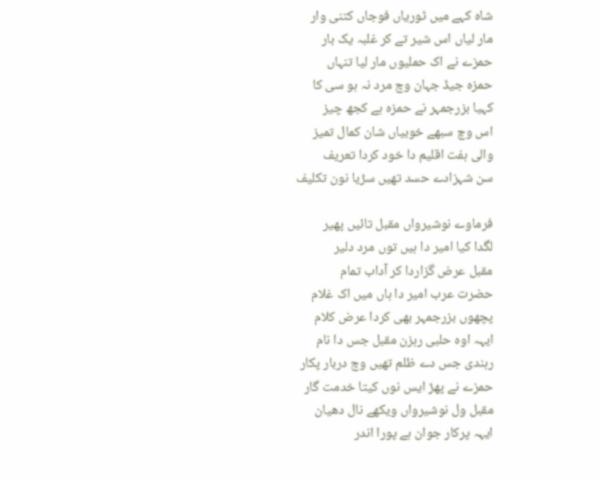شاہ کہے میں ٹوریاں فوجاں کتنی وار
مار لیاں اس شیر تے کر غلبہ یک بار
حمزے نے اک حملیوں مار لیا تنہاں
حمزہ جیڈ جہان وچ مرد نہ ہو سی کا
کہیا بزرجمہر نے حمزہ ہے کجھ چیز
اس وچ سبھے خوبیاں شان کمال تمیز
والی ہفت اقلیم دا خود کردا تعریف
سن شہزادے حسد تھیں سڑیا نون تکلیف

فرماوے نوشیرواں مقبل تائیں پھیر
لگدا کیا امیر دا ہیں توں مرد دلیر
مقبل عرض گزاردا کر آداب تمام
حضرت عرب امیر دا ہاں میں اک غلام
پچھوں بزرجمہر بھی کردا عرض کلام
ایہہ اوہ حلبی رہزن مقبل جس دا نام
رہندی جس دے ظلم تھیں وچ دربار پکار
حمزے نے پھڑ ایس نوں کیتا خدمت گار
مقبل ول نوشیرواں ویکھے نال دھیان
ایہہ پرکار جوان ہے پورا اندر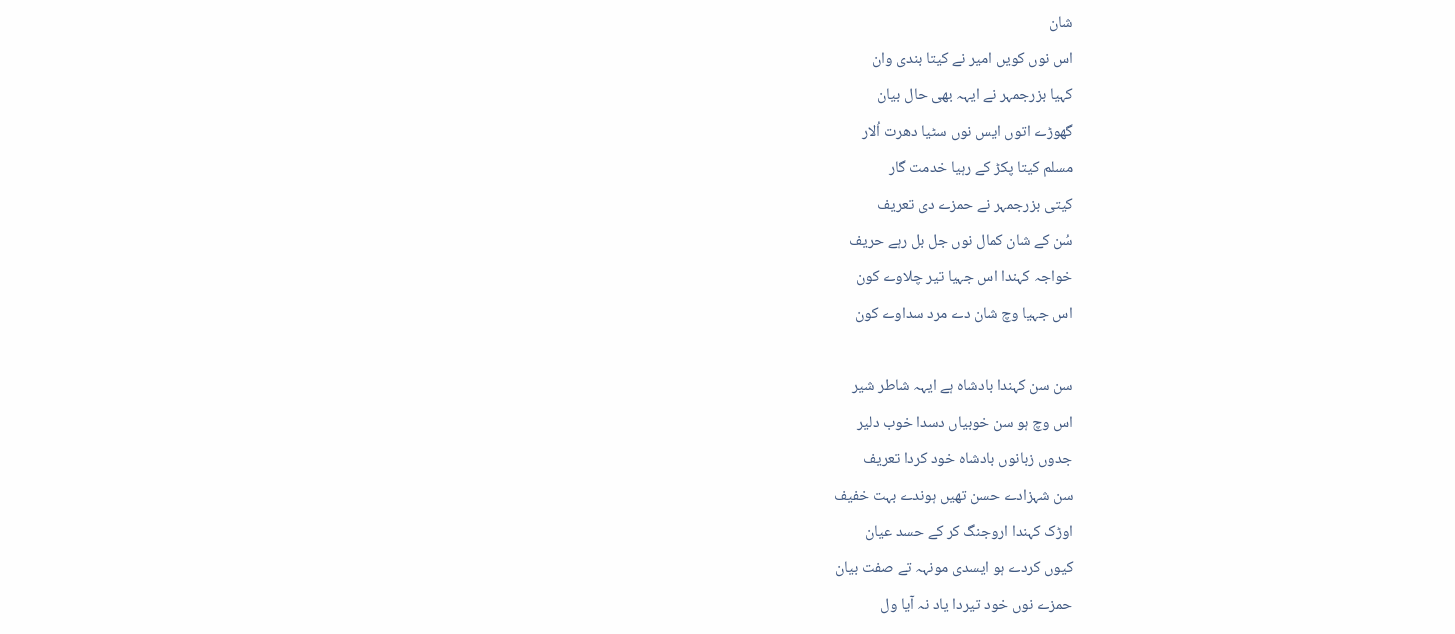شان
اس نوں کویں امیر نے کیتا بندی وان
کہیا بزرجمہر نے ایہہ بھی حال بیان
گھوڑے اتوں ایس نوں سٹیا دھرت اُلار
مسلم کیتا پکڑ کے رہیا خدمت گار
کیتی بزرجمہر نے حمزے دی تعریف
سُن کے شان کمال نوں جل بل رہے حریف
خواجہ کہندا اس جہیا تیر چلاوے کون
اس جہیا وچ شان دے مرد سداوے کون

سن سن کہندا بادشاہ ہے ایہہ شاطر شیر
اس وچ ہو سن خوبیاں دسدا خوب دلیر
جدوں زبانوں بادشاہ خود کردا تعریف
سن شہزادے حسن تھیں ہوندے بہت خفیف
اوڑک کہندا اروجنگ کر کے حسد عیان
کیوں کردے ہو ایسدی مونہہ تے صفت بیان
حمزے نوں خود تیردا یاد نہ آیا ول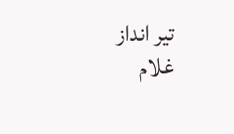تیر انداز غلام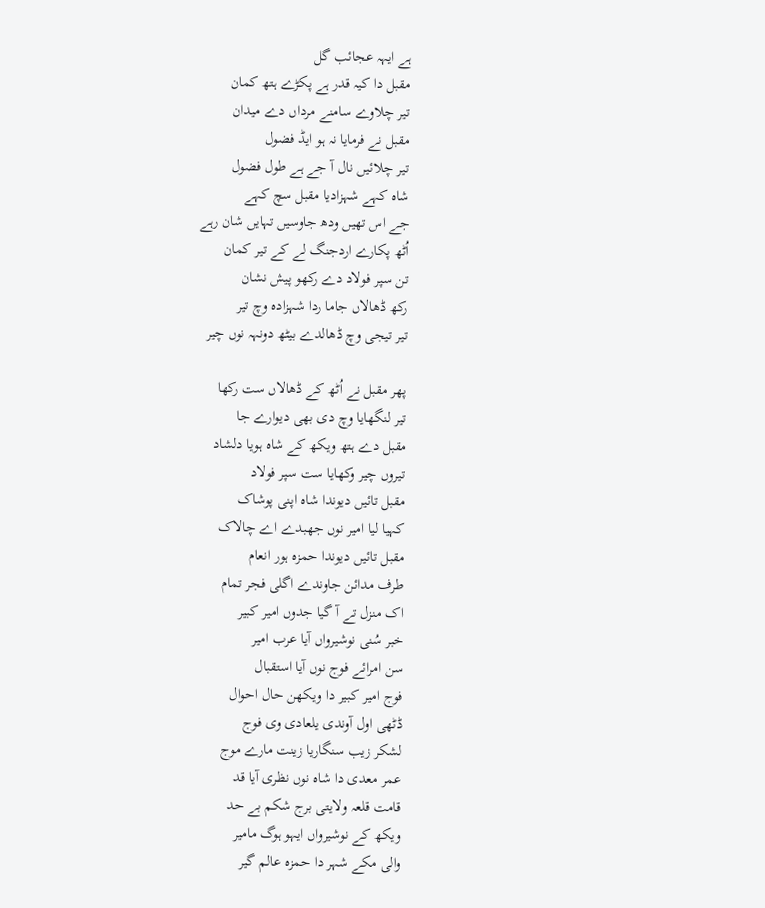ہے ایہہ عجائب گل
مقبل دا کیہ قدر ہے پکڑے ہتھ کمان
تیر چلاوے سامنے مرداں دے میدان
مقبل نے فرمایا نہ ہو ایڈ فضول
تیر چلائیں نال آ جے ہے طول فضول
شاہ کہے شہزادیا مقبل سچ کہے
جے اس تھیں ودھ جاوسیں تہایں شان رہے
اُٹھ پکارے اردجنگ لے کے تیر کمان
تن سپر فولاد دے رکھو پیش نشان
رکھ ڈھالاں جاما ردا شہزادہ وچ تیر
تیر تیجی وچ ڈھالدے بیٹھ دونہہ نوں چیر

پھر مقبل نے اُٹھ کے ڈھالاں ست رکھا
تیر لنگھایا وچ دی بھی دیوارے جا
مقبل دے ہتھ ویکھ کے شاہ ہویا دلشاد
تیروں چیر وکھایا ست سپر فولاد
مقبل تائیں دیوندا شاہ اپنی پوشاک
کہیا لیا امیر نوں جھبدے اے چالاک
مقبل تائیں دیوندا حمزہ ہور انعام
طرف مدائن جاوندے اگلی فجر تمام
اک منزل تے آ گیا جدوں امیر کبیر
خبر سُنی نوشیرواں آیا عرب امیر
سن امرائے فوج نوں آیا استقبال
فوج امیر کبیر دا ویکھن حال احوال
ڈٹھی اول آوندی یلعادی وی فوج
لشکر زیب سنگاریا زینت مارے موج
عمر معدی دا شاہ نوں نظری آیا قد
قامت قلعہ ولایتی برج شکم بے حد
ویکھ کے نوشیرواں ایہو ہوگ مامیر
والی مکے شہر دا حمزہ عالم گیر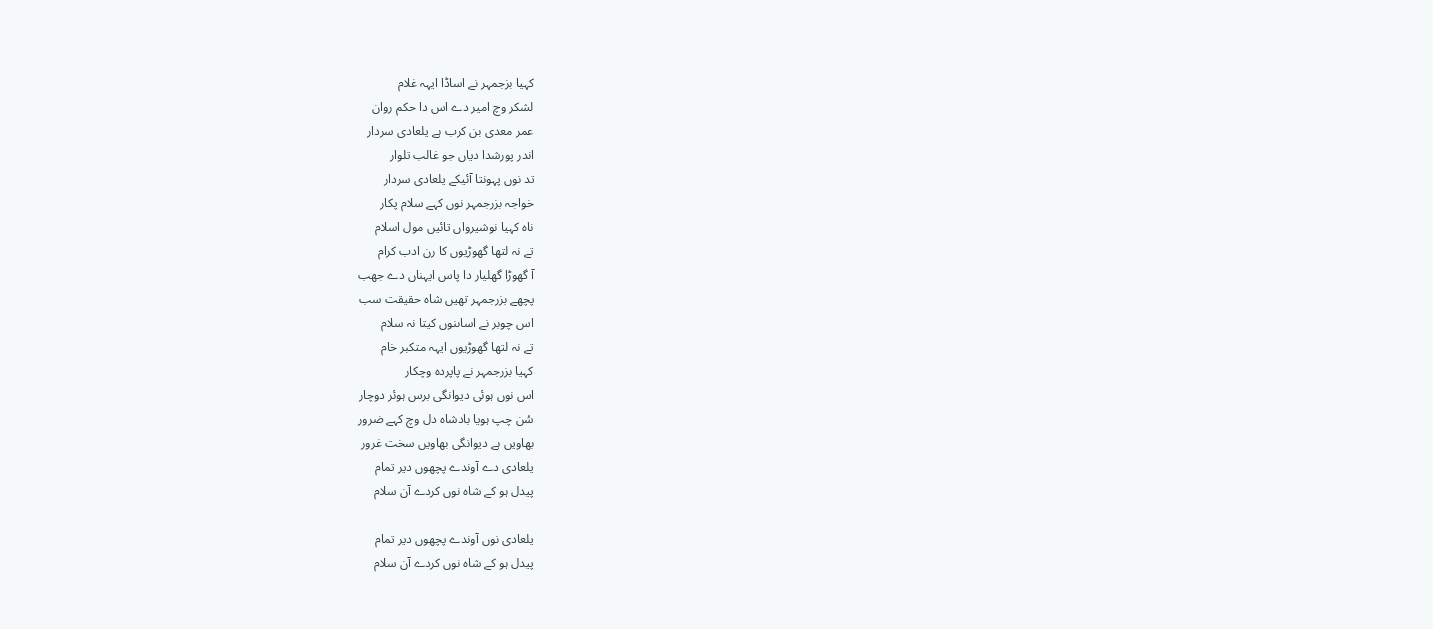کہیا بزجمہر نے اساڈا ایہہ غلام
لشکر وچ امیر دے اس دا حکم روان
عمر معدی بن کرب ہے یلعادی سردار
اندر پورشدا دیاں جو غالب تلوار
تد نوں پہونتا آئیکے یلعادی سردار
خواجہ بزرجمہر نوں کہے سلام پکار
ناہ کہیا نوشیرواں تائیں مول اسلام
تے نہ لتھا گھوڑیوں کا رن ادب کرام
آ گھوڑا گھلیار دا پاس ایہناں دے جھب
پچھے بزرجمہر تھیں شاہ حقیقت سب
اس چوبر نے اساںنوں کیتا نہ سلام
تے نہ لتھا گھوڑیوں ایہہ متکبر خام
کہیا بزرجمہر نے پاپردہ وچکار
اس نوں ہوئی دیوانگی برس ہوئر دوچار
سُن چپ ہویا بادشاہ دل وچ کہے ضرور
بھاویں ہے دیوانگی بھاویں سخت غرور
یلعادی دے آوندے پچھوں دیر تمام
پیدل ہو کے شاہ نوں کردے آن سلام

یلعادی نوں آوندے پچھوں دیر تمام
پیدل ہو کے شاہ نوں کردے آن سلام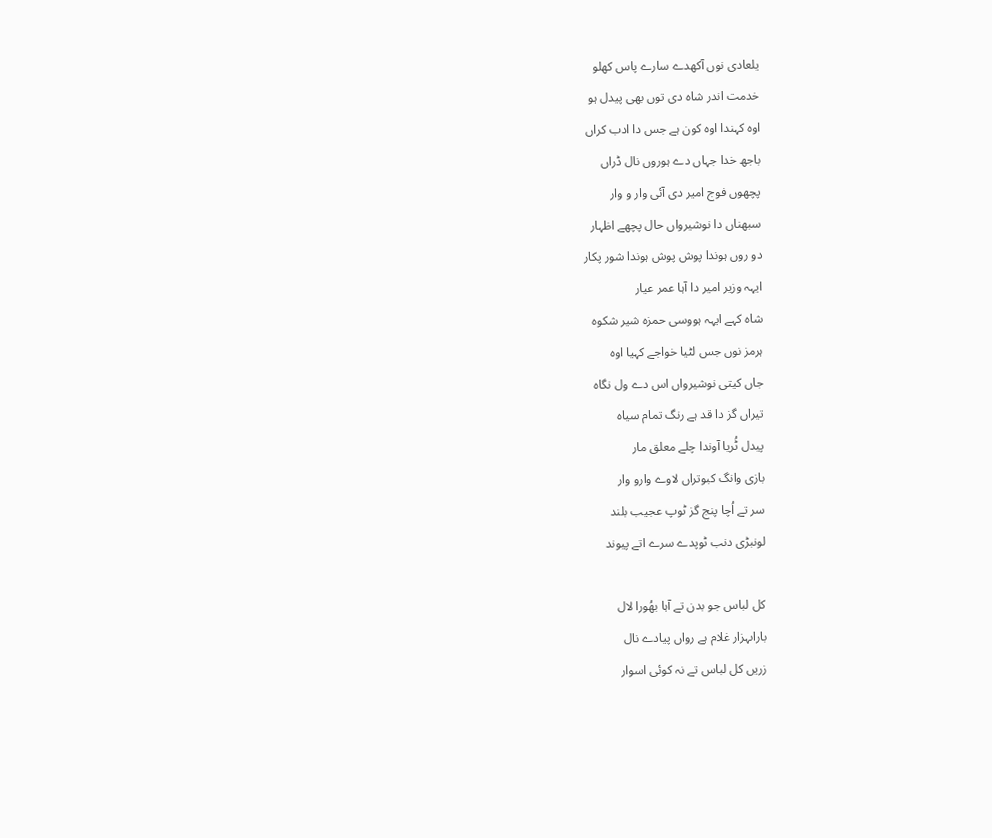یلعادی نوں آکھدے سارے پاس کھلو
خدمت اندر شاہ دی توں بھی پیدل ہو
اوہ کہندا اوہ کون ہے جس دا ادب کراں
باجھ خدا جہاں دے ہوروں نال ڈراں
پچھوں فوج امیر دی آئی وار و وار
سبھناں دا نوشیرواں حال پچھے اظہار
دو روں ہوندا پوش پوش ہوندا شور پکار
ایہہ وزیر امیر دا آہا عمر عیار
شاہ کہے ایہہ ہووسی حمزہ شیر شکوہ
ہرمز نوں جس لٹیا خواجے کہیا اوہ
جاں کیتی نوشیرواں اس دے ول نگاہ
تیراں گز دا قد ہے رنگ تمام سیاہ
پیدل ٹُریا آوندا چلے معلق مار
بازی وانگ کبوتراں لاوے وارو وار
سر تے اُچا پنج گز ٹوپ عجیب بلند
لونبڑی دنب ٹوپدے سرے اتے پیوند

کل لباس جو بدن تے آہا بھُورا لال
باراںہزار غلام ہے رواں پیادے نال
زریں کل لباس تے نہ کوئی اسوار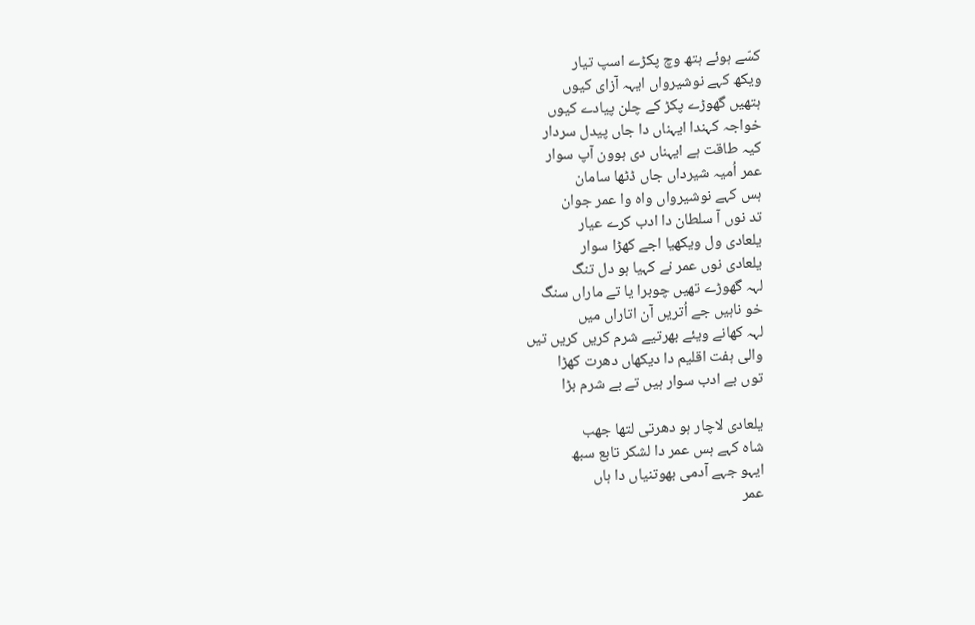کسّے ہوئے ہتھ وچ پکڑے اسپ تیار
ویکھ کہے نوشیرواں ایہہ آزای کیوں
ہتھیں گھوڑے پکڑ کے چلن پیادے کیوں
خواجہ کہندا ایہناں دا جاں پیدل سردار
کیہ طاقت ہے ایہناں دی ہوون آپ سوار
عمر اُمیہ شیرداں جاں ڈٹھا سامان
ہس کہے نوشیرواں واہ وا عمر جوان
تد نوں آ سلطان دا ادب کرے عیار
یلعادی ول ویکھیا اجے کھڑا سوار
یلعادی نوں عمر نے کہیا ہو دل تنگ
لہہ گھوڑے تھیں چوبرا یا تے ماراں سنگ
خو ناہیں جے اُتریں آن اتاراں میں
لہہ کھانے ویئے بھرتیے شرم کریں کریں تیں
والی ہفت اقلیم دا دیکھاں دھرت کھڑا
توں بے ادب سوار ہیں تے بے شرم بڑا

یلعادی لاچار ہو دھرتی لتھا جھب
شاہ کہے ہس عمر دا لشکر تابع سبھ
ایہو جہے آدمی بھوتنیاں دا ہاں
عمر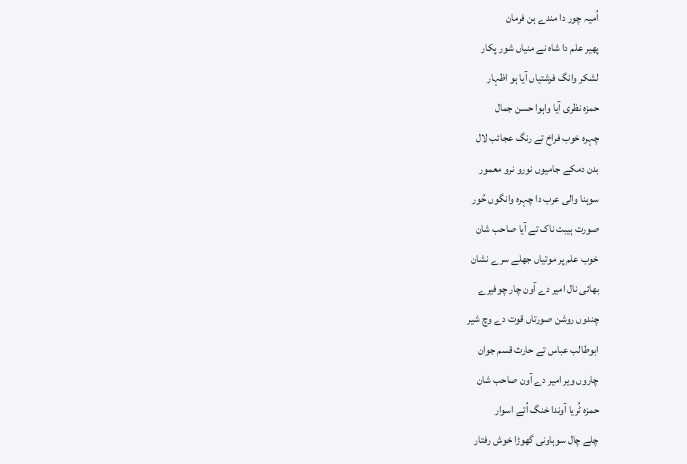اُمیہ چور دا مندے ہن فرمان
پھیر علم دا شاہ نے منیاں شور پکار
لشکر وانگ فرشتیاں آیا ہو اظہار
حمزہ نظری آیا واہوا حسن جمال
چہرہ خوب فراخ تے رنگ عجائب لال
بدن دمکے جامیوں نورو نرو معمور
سوہنا والی عرب دا چہرہ وانگوں حُور
صورت ہیبت ناک تے آیا صاحب شان
خوب علم پر موتیاں جھلے سرے نشان
بھائی نال امیر دے آون چار چوفیرے
چندوں روشن صورتاں قوت دے وچ شیر
ابوطالب عباس تے حارث قسم جوان
چاروں ویر امیر دے آون صاحب شان
حمزہ ٹُریا آوندا خنگ اُتے اسوار
چلے چال سوہاونی گھوڑا خوش رفتار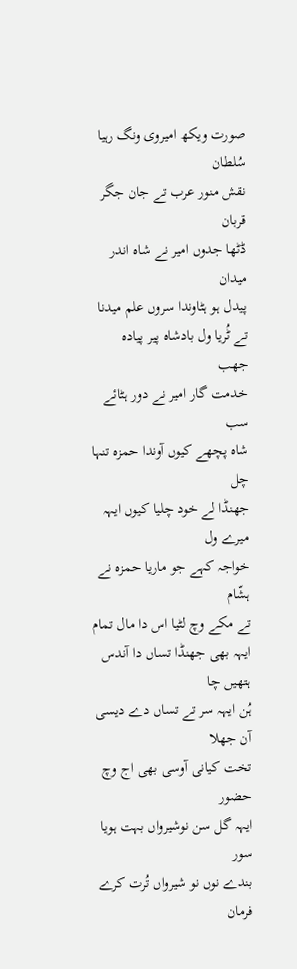صورت ویکھ امیروی ونگ رہیا سُلطان
نقش منور عرب تے جان جگر قربان
ڈٹھا جدوں امیر نے شاہ اندر میدان
پیدل ہو ہٹاوندا سروں علم میدنا
تے ٹُریا ول بادشاہ پیر پیادہ جھب
خدمت گار امیر نے دور ہٹائے سب
شاہ پچھے کیوں آوندا حمزہ تنہا چل
جھنڈا لے خود چلیا کیوں ایہہ میرے ول
خواجہ کہے جو ماریا حمزہ نے ہشّام
تے مکے وچ لٹیا اس دا مال تمام
ایہہ بھی جھنڈا تساں دا آندس ہتھیں چا
ہُن ایہہ سر تے تساں دے دیسی آن جھلا
تخت کیانی آوسی بھی اج وچ حضور
ایہہ گل سن نوشیرواں بہت ہویا سور
بندے نوں نو شیرواں تُرت کرے فرمان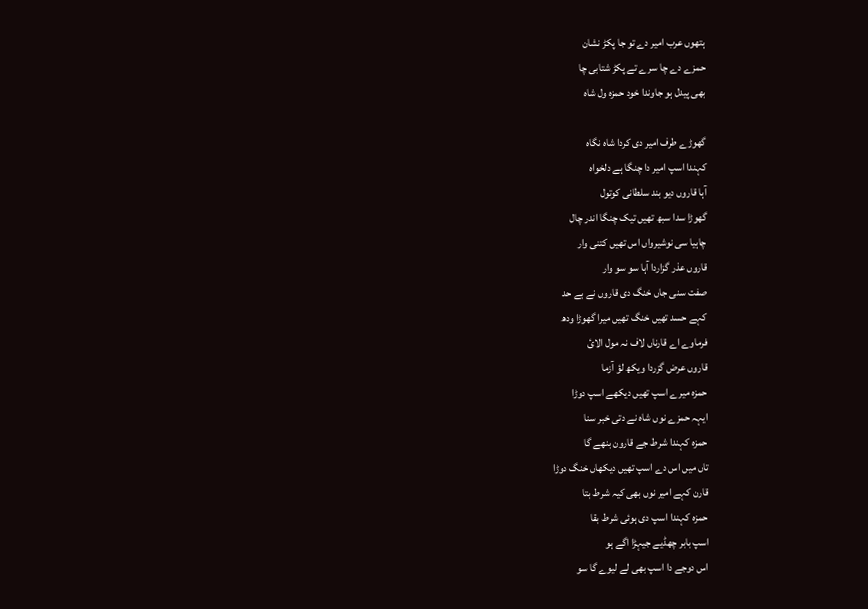ہتھوں عرب امیر دے تو جا پکڑ نشان
حمزے دے چا سرے تے پکڑ شتابی چا
بھی پیدل ہو جاوندا خود حمزہ ول شاہ

گھوڑے طرف امیر دی کردا شاہ نگاہ
کہندا اسپ امیر دا چنگا ہے دلخواہ
آہا قاروں دیو بند سلطانی کوتول
گھوڑا سدا سبھ تھیں تیک چنگا اندر چال
چاہیا سی نوشیرواں اس تھیں کتنی وار
قاروں عذر گزاردا آہا سو سو وار
صفت سنی جاں خنگ دی قاروں نے بے حد
کہے حسد تھیں خنگ تھیں میرا گھوڑا ودھ
فرماوے اے قارناں لاف نہ مول الائ
قاروں عرض گزردا ویکھ لؤ آزما
حمزہ میرے اسپ تھیں دیکھے اسپ دوڑا
ایہہ حمزے نوں شاہ نے دتی خبر سنا
حمزہ کہندا شرط جے قارون بنھے گا
تاں میں اس دے اسپ تھیں دیکھاں خنگ دوڑا
قارن کہے امیر نوں بھی کیہ شرط بتا
حمزہ کہندا اسپ دی ہوئی شرط بقا
اسپ بابر چھڈیے جیہڑا اگے ہو
اس دوجے دا اسپ بھی لے لیوے گا سو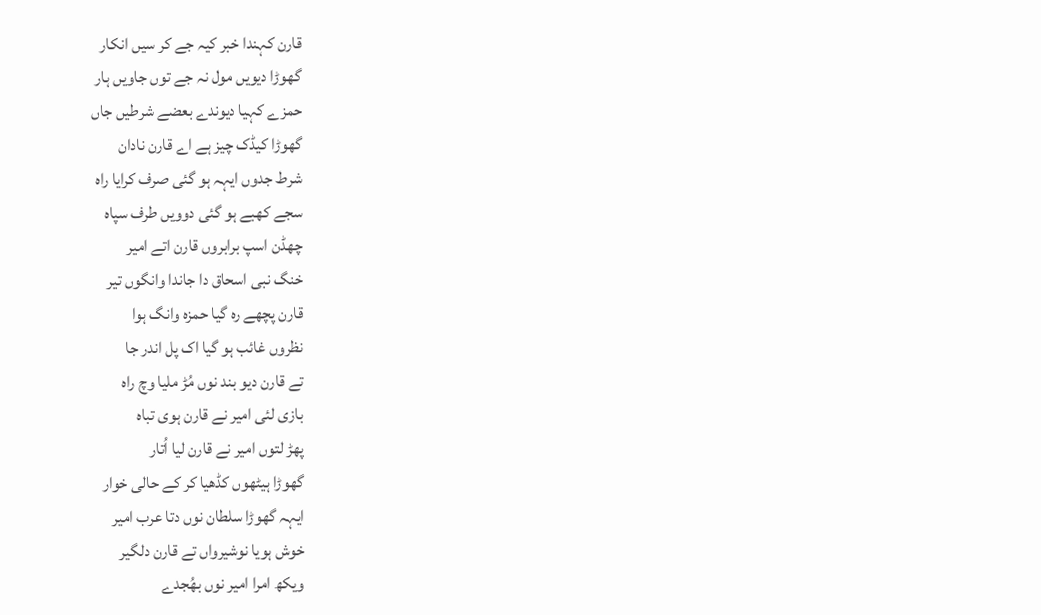قارن کہندا خبر کیہ جے کر سیں انکار
گھوڑا دیویں مول نہ جے توں جاویں ہار
حمزے کہیا دیوندے بعضے شرطیں جاں
گھوڑا کیڈک چیز ہے اے قارن نادان
شرط جدوں ایہہ ہو گئی صرف کرایا راہ
سجے کھبے ہو گئی دوویں طرف سپاہ
چھڈن اسپ برابروں قارن اتے امیر
خنگ نبی اسحاق دا جاندا وانگوں تیر
قارن پچھے رہ گیا حمزہ وانگ ہوا
نظروں غائب ہو گیا اک پل اندر جا
تے قارن دیو بند نوں مُڑ ملیا وچ راہ
بازی لئی امیر نے قارن ہوی تباہ
پھڑ لتوں امیر نے قارن لیا اُتار
گھوڑا ہیٹھوں کڈھیا کر کے حالی خوار
ایہہ گھوڑا سلطان نوں دتا عرب امیر
خوش ہویا نوشیرواں تے قارن دلگیر
ویکھ امرا امیر نوں بھُجدے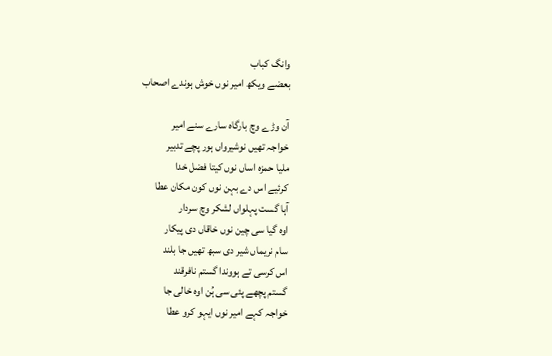وانگ کباب
بعضے ویکھ امیر نوں خوش ہوندے اصحاب

آن وڑے وچ بارگاہ سارے سنے امیر
خواجہ تھیں نوشیرواں ہور پچے تدبیر
ملیا حمزہ اساں نوں کیتا فضل خدا
کرئیے اس دے بہن نوں کون مکان عطا
آہا گست پہلواں لشکر وچ سردار
اوہ گیا سی چین نوں خاقاں دی پیکار
سام نریماں شیر دی سبھ تھیں جا بلند
اس کرسی تے ہووندا گستم نافرقند
گستم پچھے پئی سی ہُن اوہ خالی جا
خواجہ کہے امیر نوں ایہو کرو عطا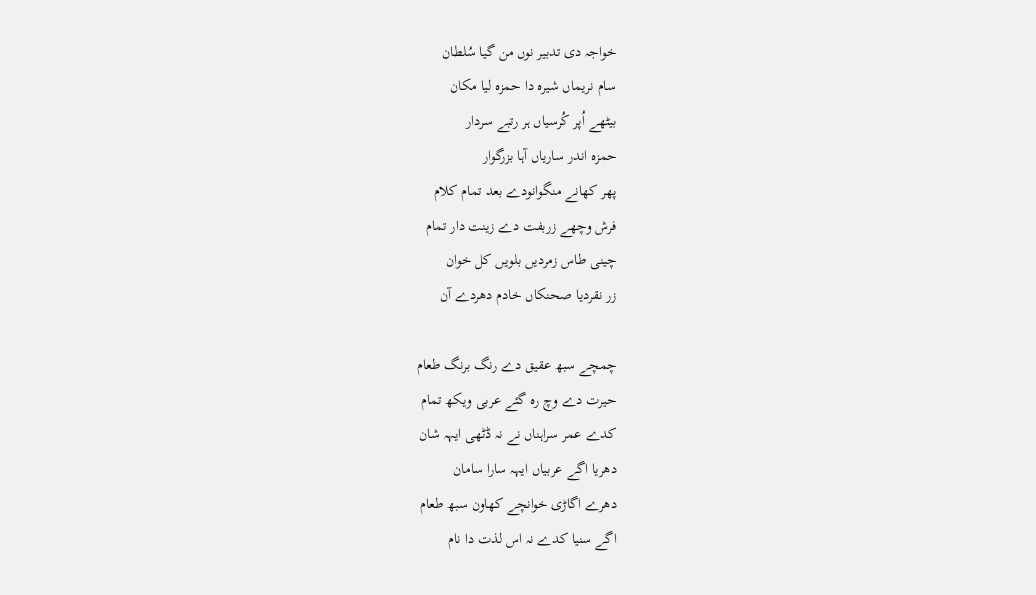خواجہ دی تدبیر نوں من گیا سُلطان
سام نریماں شیرہ دا حمزہ لیا مکان
بیٹھے اُپر کُرسیاں ہر رتبے سردار
حمزہ اندر ساریاں آہا بزرگوار
پھر کھانے منگوانودے بعد تمام کلام
فرش وچھے زربفت دے زینت دار تمام
چینی طاس زمردیں بلویں کل خوان
زر نقردیا صحنکاں خادم دھردے آن

چمچے سبھ عقیق دے رنگ برنگ طعام
حیرت دے وچ رہ گئے عربی ویکھ تمام
کدے عمر سراہناں نے نہ ڈٹھی ایہہ شان
دھریا اگے عربیاں ایہہ سارا سامان
دھرے اگاڑی خوانچے کھاون سبھ طعام
اگے سنیا کدے نہ اس لذت دا نام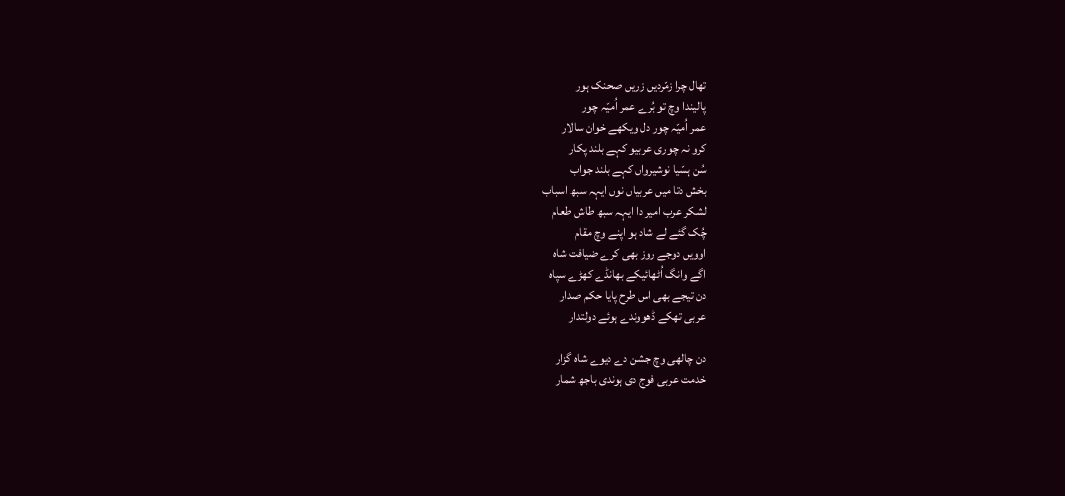تھال چرا زمّردیں زریں صحنک ہور
پالیندا وچ تو بُرے عمر اُمیّہ چور
عمر اُمیّہ چور دل ویکھے خوان سالار
کرو نہ چوری عربیو کہے بلند پکار
سُن ہسّیا نوشیرواں کہے بلند جواب
بخش دتا میں عربیاں نوں ایہہ سبھ اسباب
لشکر عرب امیر دا ایہہ سبھ طاش طعام
چُک گئے لے شاد ہو اپنے وچ مقام
اوویں دوجے روز بھی کرے ضیافت شاہ
اگے وانگ اُٹھائیکے بھانڈے کھڑے سپاہ
دن تیجے بھی اس طرح پایا حکم صدار
عربی تھکے ڈھووندے ہوئے دولتدار

دن چالھی وچ جشن دے دیوے شاہ گزار
خدمت عربی فوج دی ہوندی باجھ شمار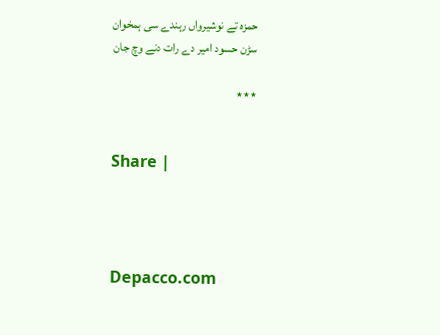حمزہ تے نوشیرواں رہندے سی ہمخوان
سڑن حسود امیر دے رات دنے وچ جان

٭٭٭


Share |




Depacco.com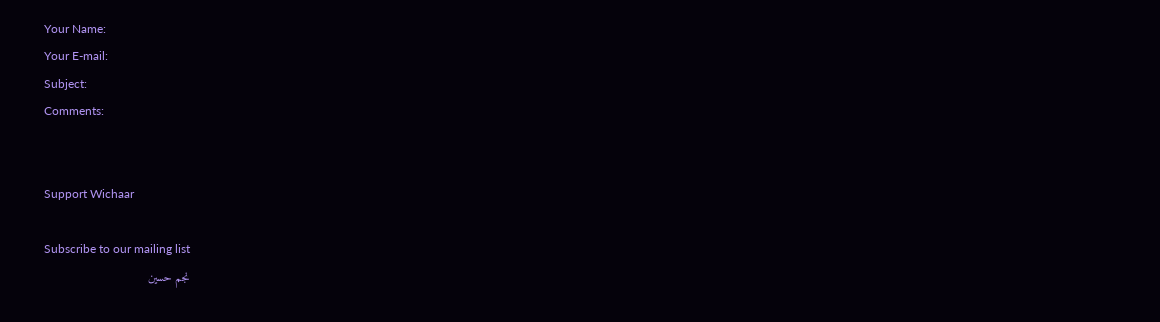Your Name:
Your E-mail:
Subject:
Comments:


Support Wichaar

Subscribe to our mailing list
نجم حسین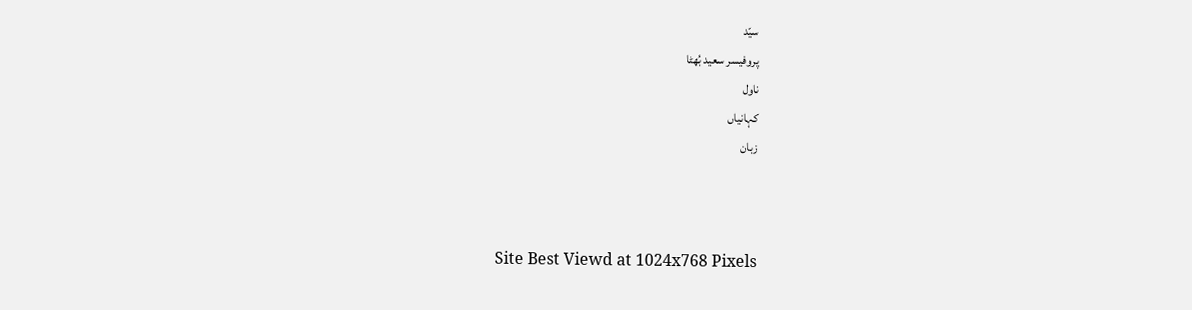سیّد
پروفیسر سعید بُھٹا
ناول
کہانیاں
زبان



Site Best Viewd at 1024x768 Pixels